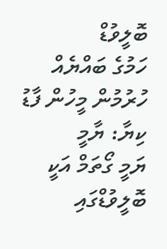ބޮލީވުޑް
ހަމުގެ ބައްޔެއް ހުރުމުން މީހުން ފާޑު ކިޔާ: ޔާމީ
ޔަމީ ގޯތަމް އަކީ ބޮލީވުޑްގައި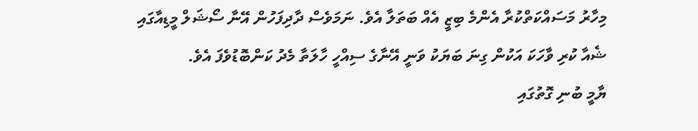މިހާރު މަސައްކަތްކުރާ އެންމެ ބިޒީ އެއް ބަތަލާ އެވެ. ނަމަވެސް ދާދިފަހުން އޭނާ ސޯޝަލް މީޑިއާގައި ޝެއާ ކުރި ވާހަކަ އަކުން ގިނަ ބަޔަކު ވަނީ އޭނާގެ ސިއްހީ ހާލަތާ މެދު ކަންބޮޑުވެފަ އެވެ.
ޔާމީ ބުނި ގޮތުގައި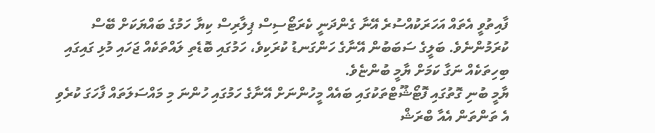ފާއިތުވީ އެތައް އަހަރަކުއްސުރެ އޭނާ ގެންދަނީ ކެރަޓޯސިސް ޕިލާރިސް ކިޔާ ހަމުގެ ބައްޔަކަށް ބޭސް ކުރަމުންނެވެ. ބަލީގެ ސަބަބުން އޭނާގެ ހަންގަނޑު ކުރަކިވެ، ހަމުގައި ބޮޑެތި ލައްތަކެއް ޖަހައި މުޅި ގައިގައި ބިހިތަކެއް ނަގާ ކަމަށް ޔާމީ ބުންޏެވެ.
ޔާމީ ބުނި ގޮތުގައި ފޮޓޯޝޫޓްތަކުގައި ބައެއް މީހުންނަށް އޭނާގެ ހަމުގައި ހުންނަ މި މައްސަލަތައް ފާހަގަ ކުރެވި އެ ތަންތަން އެއާ ބްރަޝް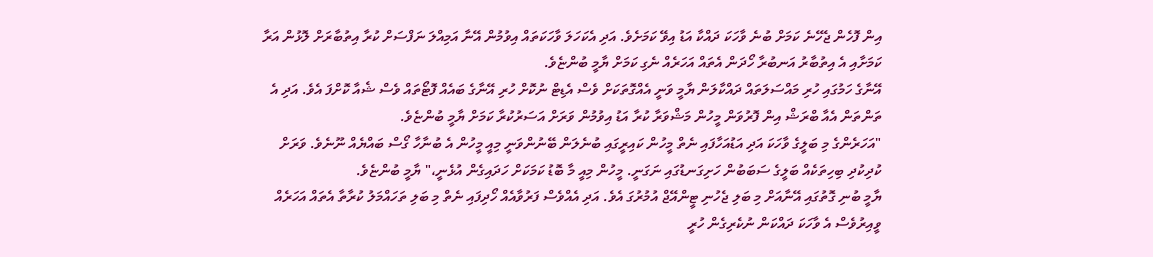އިން ފޮހެން ޖެހޭނެ ކަމަށް ބުނެ ވާހަކަ ދައްކާ އަޑު އިވޭ ކަމަށެވެ. އަދި އެކަހަލަ ވާހަކަތައް އިވުމުން އޭނާ އަމިއްލަ ނަފްސަށް ކުރާ އިތުބާރަށް ލޮޅުން އަރާ ކަމަށާއި އެ އިތުބާރު އަނބުރާ ހޯދަން އެތައް އަހަރެއް ނެގި ކަމަށް ޔާމީ ބުންޏެވެ.
އޭނާގެ ހަމުގައި ހުރި މައްސަލަތައް ދައްކާލަން ޔާމީ ވަނީ އެއްގޮތަކަށް ވެސް އެޑިޓް ނުކޮށް ހުރި އޭނާގެ ބައެއް ފޮޓޯތައް ވެސް ޝެއާ ކޮށްފަ އެވެ. އަދި އެ ތަންތަން އެއާ ބްރަޝް އިން ފޮރުވަން މީހުން މަޝްވަރާ ކުރާ އަޑު އިވުމުން ވަރަށް އަސަރުކުރާ ކަމަށް ޔާމީ ބުންޏެވެ.
"އަހަރެންގެ މި ބަލީގެ ވާހަކަ އަދި އަޑުއަހާފައި ނެތް މީހުން ކައިރީގައި ބުނެލަން ބޭނުންވަނީ މިއީ މީހުން އެ ބުނާހާ ގޯސް ބައްޔެއް ނޫނެވެ. ވަރަށް ކުދިކުދި ބިހިތަކެއް ބަލީގެ ސަބަބުން ހަށިގަނޑުގައި ނަގަނީ. މީހުން މިއީ މާ ބޮޑު ކަމަކަށް ހަދައިގެން އުޅެނީ،" ޔާމީ ބުންޏެވެ.
ޔާމީ ބުނި ގޮތުގައި އޭނާއަށް މި ބަލި ޖެހުނި ޓީންއޭޖް އުމުރުގަ އެވެ. އަދި އެއްވެސް ފަރުވާއެއް ހޯދިފައި ނެތް މި ބަލި ތަހައްމަލު ކުރާތާ އެތައް އަހަރެއް ވީއިރުވެސް އެ ވާހަކަ ދައްކަން ނުކެރިގެން ހުރީ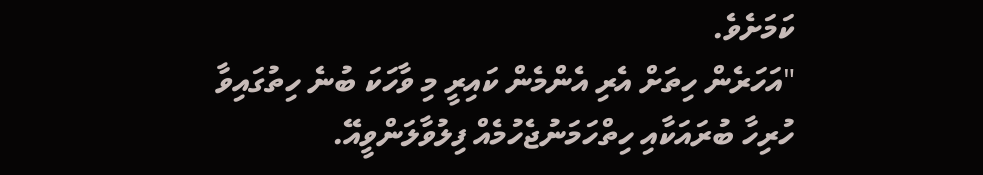ކަމަށެވެ.
"އަހަރެން ހިތަށް އެރި އެންމެން ކައިރީ މި ވާހަކަ ބުނެ ހިތުގައިވާ ހުރިހާ ބުރައަކާއި ހިތްހަމަނުޖެހުމެއް ފިލުވާލަންވީއޭ.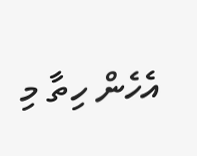އެހެން ހިތާ މި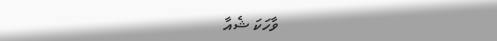ވާހަކަ ޝެއާ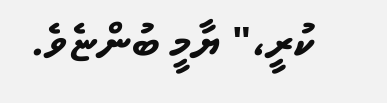ކުރީ،" ޔާމީ ބުންޏެވެ.